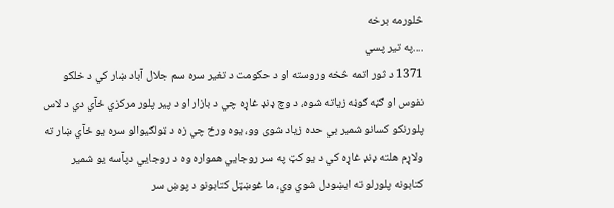څلورمه برخه
....په تیر پسي
1371 د ثور اتمه څخه وروسته او د حکومت د تغیر سره سم جلال آباد ښار کي د خلکو نفوس او ګڼه ګوڼه زیاته شوه، د وچ ډنډ غاړه چي د بازار او د پیر پلور مرکزي ځآي دي د لاس پلورنکو کسانو شمیر بي حده زیاد شوی وو، یوه ورځ چي زه د ټولګیوالو سره یو ځآي ښار ته ولاړم هلته ډنډ غاړه کي د یو کټ په سر روجايي همواره وه د روجايي دپآسه یو شمیر کتابونه پلورلو ته ایښودل شوي وي، ما غوښټل کتابونو د پوښ سر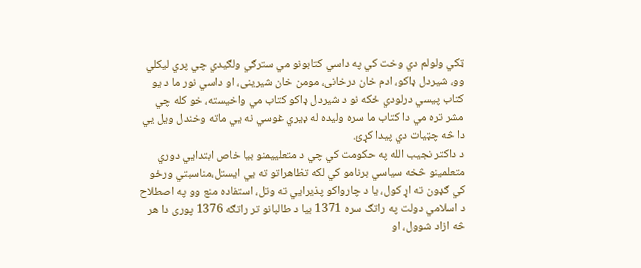ټکي ولولم دي وخت کي په داسي کتابونو مي سترګي ولګیدي چي پري لیکلي وو، شیردل ډاکو، ادم خان درخانی، مومن خان شیرینی، او داسي نور ما د یو کتاب پیسي درلودي ځکه نو د شیردل ډاکو کتاب مي واخیسته، خو کله چي مشر تره مي دا کتاب ما سره ولیده له ډيري غوسي نه يي ماته وخندل ویل يي دا څه چټیات دي پیدا کړئ.
د داکتر نجیب الله په حکومت کي چي د متعلییمنو بیا خاص ابتدايي دوري متعلمینو څخه سیاسي برنامو کي لکه تظاهراتو ته يي ایستل،مناسبتي ورځو کي ګډون ته اړ کول، یا د چارواکو پذیرايي ته وتل، استفاده منع وو په اصطلاح د اسلامي دولت په راتګ سره 1371 بیا د طالبانو تر راتګه 1376 پوری دا هر څه ازاد شوول، او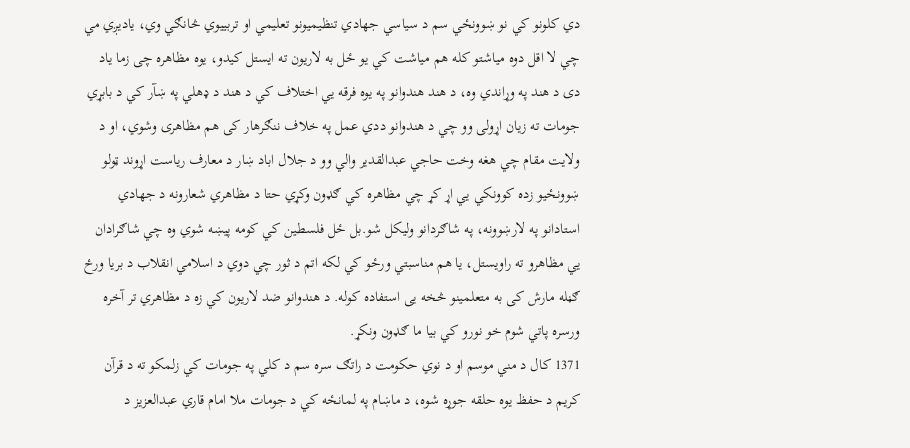دي کلونو کي نو ښوونځي سم د سیاسي جهادي تنظیمیونو تعلیمي او تربییوي څانګي وي، یاديږي مي چي لا اقل دوه میاشتو کله هم میاشت کي یو ځل به لاریون ته ایستل کیدو، یوه مظاهره چی زما یاد دی د هند په وړاندي وه، د هند هندوانو په یوه فرقه يي اختلاف کي د هند د ډهلي په ښآر کي د بابړي جومات ته زیان اړولی وو چي د هندوانو ددي عمل په خلاف ننګرهار کی هم مظاهری وشوي، او د ولایت مقام چي هغه وخت حاجي عبدالقدیر والي وو د جلال اباد ښار د معارف ریاست اړوند ټولو ښوونځیو زده کوونکي يي اړ کړ چي مظاهره کي ګډون وکړي حتا د مظاهري شعارونه د جهادي استادانو په لارښوونه، په شاګردانو ولیکل شو.بل ځل فلسطین کي کومه پیښه شوي وه چي شاګرادان يي مظاهرو ته راویستل، یا هم مناسبتي ورځو کي لکه اتم د ثور چي دوي د اسلامي انقلاب د بریا ورځ ګڼله مارش کی به متعلمینو څخه يی استفاده کوله. د هندوانو ضد لاریون کي زه د مظاهري تر آخره ورسره پاتي شوم خو نورو کي بیا ما ګډون ونکړ.
1371 کال د مني موسم او د نوي حکومت د راتګ سره سم د کلي په جومات کي زلمکو ته د قرآن کریم د حفظ یوه حلقه جوړه شوه، د ماښام په لمانځه کي د جومات ملا امام قاري عبدالعزیز د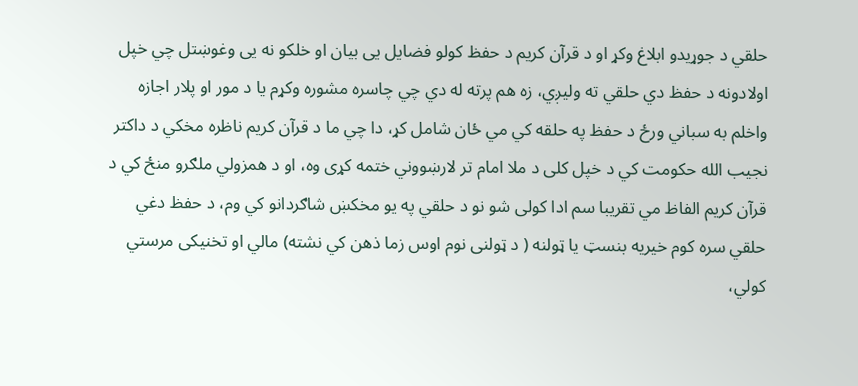حلقي د جوړیدو ابلاغ وکړ او د قرآن کریم د حفظ کولو فضایل یی بیان او خلکو نه یی وغوښتل چي خپل اولادونه د حفظ دي حلقي ته ولیږي، زه هم پرته له دي چي چاسره مشوره وکړم یا د مور او پلار اجازه واخلم به سباني ورځ د حفظ په حلقه کي مي ځان شامل کړ، دا چي ما د قرآن کریم ناظره مخکي د داکتر نجیب الله حکومت کي د خپل کلی د ملا امام تر لارښووني ختمه کړی وه، او د همزولي ملګرو منځ کي د قرآن کریم الفاظ مي تقریبا سم ادا کولی شو نو د حلقي په یو مخکښ شاګردانو کي وم، د حفظ دغي حلقي سره کوم خیریه بنسټ یا ټولنه ( د ټولنی نوم اوس زما ذهن کي نشته) مالي او تخنیکی مرستي کولي،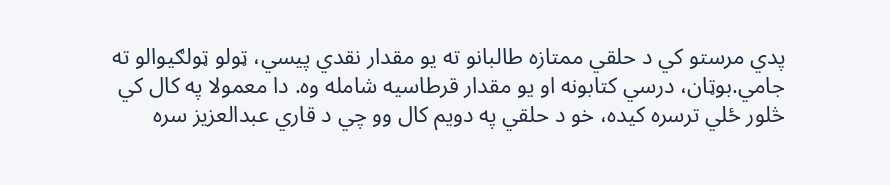پدي مرستو کي د حلقي ممتازه طالبانو ته یو مقدار نقدي پیسي، ټولو ټولګیوالو ته جامي.بوټان، درسي کتابونه او یو مقدار قرطاسیه شامله وه. دا معمولا په کال کي څلور ځلي ترسره کیده، خو د حلقي په دویم کال وو چي د قاري عبدالعزیز سره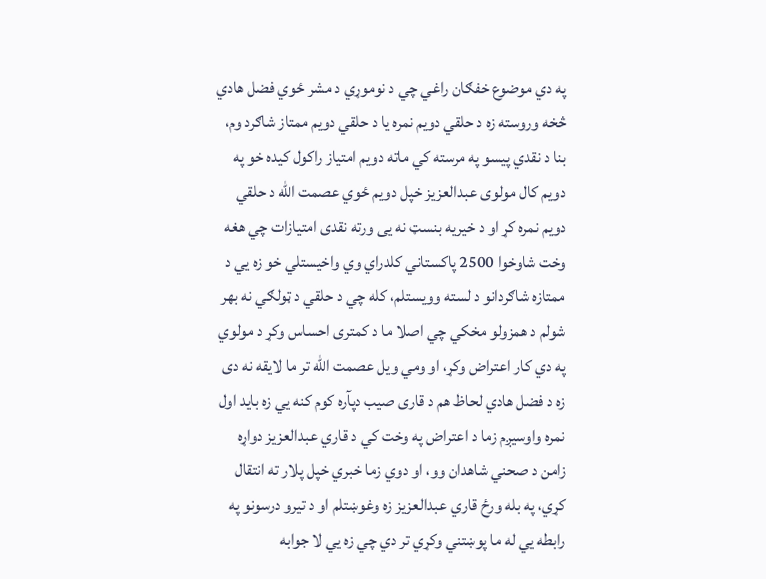په دي موضوع خفګان راغي چي د نوموړي د مشر ځوي فضل هادي څخه وروسته زه د حلقي دویم نمره یا د حلقي دویم ممتاز شاګرد وم، بنا د نقدي پیسو په مرسته کي ماته دویم امتیاز راکول کیده خو په دویم کال مولوی عبدالعزیز خپل دویم ځوي عصمت الله د حلقي دویم نمره کړ او د خیریه بنسټ نه يی ورته نقدی امتیازات چي هغه وخت شاوخوا 2500 پاکستاني کلدراي وي واخیستلي خو زه يي د ممتازه شاګردانو د لسته وویستلم، کله چي د حلقي د ټولګي نه بهر شولم د همزولو مخکي چي اصلا ما د کمتری احساس وکړ د مولوي په دي کار اعتراض وکړ، او ومي ویل عصمت الله تر ما لایقه نه دی زه د فضل هادي لحاظ هم د قاری صیب دپآره کوم کنه يي زه باید اول نمره واوسیږم زما د اعتراض په وخت کي د قاري عبدالعزیز دواړه زامن د صحني شاهدان وو، او دوي زما خبري خپل پلار ته انتقال کړي، په بله ورځ قاري عبدالعزیز زه وغوښتلم او د تیرو درسونو په رابطه يي له ما پوښتني وکړي تر دي چي زه يي لا جوابه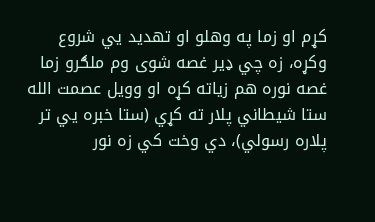کړم او زما په وهلو او تهدید يي شروع وکړه، زه چي ډیر غصه شوی وم ملګرو زما غصه نوره هم زیاته کړه او وویل عصمت الله ستا شیطاني پلار ته کړي (ستا خبره يي تر پلاره رسولي)، دي وخت کي زه نور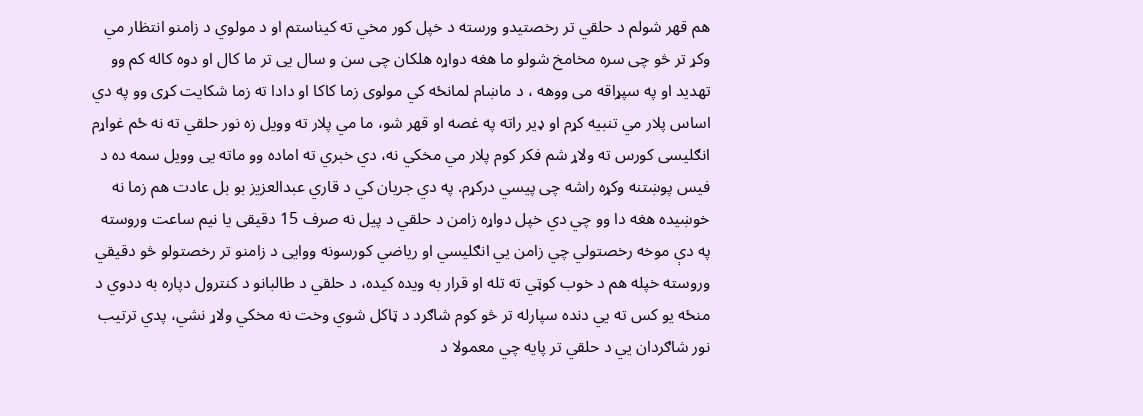هم قهر شولم د حلقي تر رخصتیدو ورسته د خپل کور مخي ته کیناستم او د مولوي د زامنو انتظار مي وکړ تر څو چی سره مخامخ شولو ما هغه دواړه هلکان چی سن و سال يی تر ما کال او دوه کاله کم وو تهدید او په سپړاقه می ووهه ، د ماښام لمانځه کي مولوی زما کاکا او دادا ته زما شکایت کړی وو په دي اساس پلار مي تنبیه کړم او ډیر راته په غصه او قهر شو، ما مي پلار ته وویل زه نور حلقي ته نه ځم غواړم انګلیسی کورس ته ولاړ شم فکر کوم پلار مي مخکي نه، دي خبري ته اماده وو ماته یی وویل سمه ده د فیس پوښتنه وکړه راشه چی پیسي درکړم. په دي جریان کي د قاري عبدالعزیز بو بل عادت هم زما نه خوښیده هغه دا وو چي دي خپل دواړه زامن د حلقي د پيل نه صرف 15 دقیقی یا نیم ساعت وروسته په دې موخه رخصتولي چي زامن يي انګلیسي او ریاضي کورسونه ووايی د زامنو تر رخصتولو څو دقیقي وروسته خپله هم د خوب کوټي ته تله او قرار به ویده کیده، د حلقي د طالبانو د کنترول دپاره به ددوي د منځه یو کس ته يي دنده سپارله تر څو کوم شاګرد د ټاکل شوي وخت نه مخکي ولاړ نشي، پدي ترتیب نور شاګردان يي د حلقي تر پايه چي معمولا د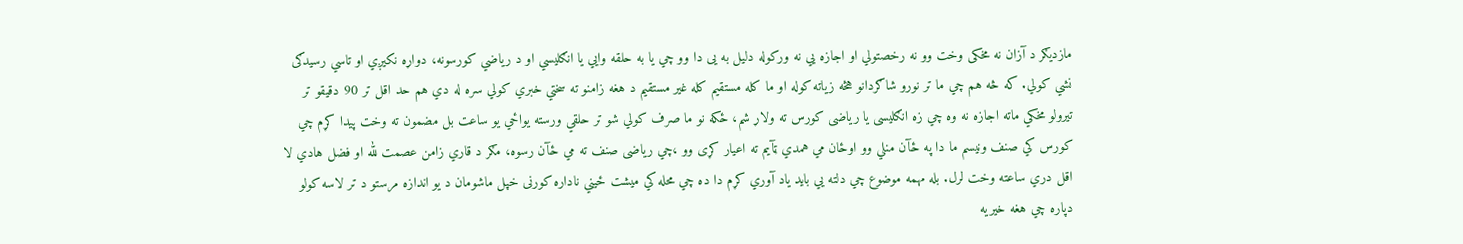مازدیګر د آزان نه مخکی وخت وو نه رخصتولي او اجازه يي نه ورکوله دلیل به يی دا وو چي یا به حلقه وايي یا انګلیسي او د ریاضي کورسونه، دواړه نکیږي او تاسي رسیدګی نشي کولي. که څه هم چي ما تر نورو شاګردانو هڅه زیاته کوله او ما کله مستقیم کله غیر مستقیم د هغه زامنو ته سختي خبري کولي سره له دي هم حد اقل تر 90 دقیقو تر تیرولو مخکي ماته اجازه نه وه چي زه انګلیسی یا ریاضی کورس ته ولاړ شم، ځکه نو ما صرف کولي شو تر حلقي ورسته یواځي یو ساعت بل مضمون ته وخت پیدا کړم چي کورس کي صنف ونیسم ما دا په ځآن منلي وو اوځان مي همدي ټآیم ته اعیار کړی وو ،چي ریاضی صنف ته مي ځآن رسوه، مګر د قاري زامن عصمت لله او فضل هادي لا اقل دري ساعته وخت لرل. بله مهمه موضوع چي دلته یي باید یاد آوري کړم دا ده چي محله کي میشت ځیني ناداره کورنی خپل ماشومان د یو اندازه مرستو د تر لاسه کولو دپاره چي هغه خیریه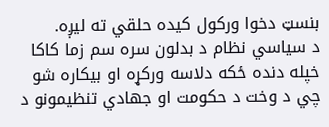بنسټ دخوا ورکول کیده حلقي ته لیږه.
د سیاسي نظام د بدلون سره سم زما کاکا خپله دنده ځکه دلاسه ورکړه او بیکاره شو چي د وخت د حکومت او جهادي تنظیمونو د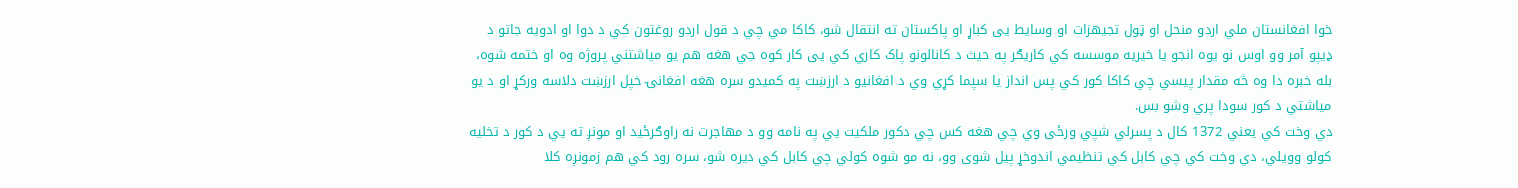خوا افغانستان ملي اردو منحل او ټول تجیهزات او وسایط يی کباړ او پاکستان ته انتقال شو، کاکا مي چي د قول اردو روغتون کي د دوا او ادویه جاتو د ډیپو آمر وو اوس نو یوه انجو یا خیریه موسسه کي کاریګر په حیث د کانالونو پاک کاري کي يی کار کوه جي هغه هم یو میاشتني پروژه وه او ختمه شوه، بله خبره دا وه څه مقدار پیسي چي کاکا کور کي پس انداز یا سپما کړي وي د افغانیو د ارزښت په کمیدو سره هغه افغانۍ خپل ارزښت دلاسه ورکړ او د یو میاشتي د کور سودا پري وشو بس.
دي وخت کي یعني 1372 کال د پسرلي شپي ورځی وي چي هغه کس چي دکور ملکیت يي په نامه وو د مهاجرت نه راوګرځید او مونږ ته يي د کور د تخلیه کولو وویلي، دي وخت کي چي کابل کي تنظیمي اندوخړ پیل شوی وو، نه مو شوه کولي چي کابل کي دیره شو، سره رود کي هم زمونږه کلا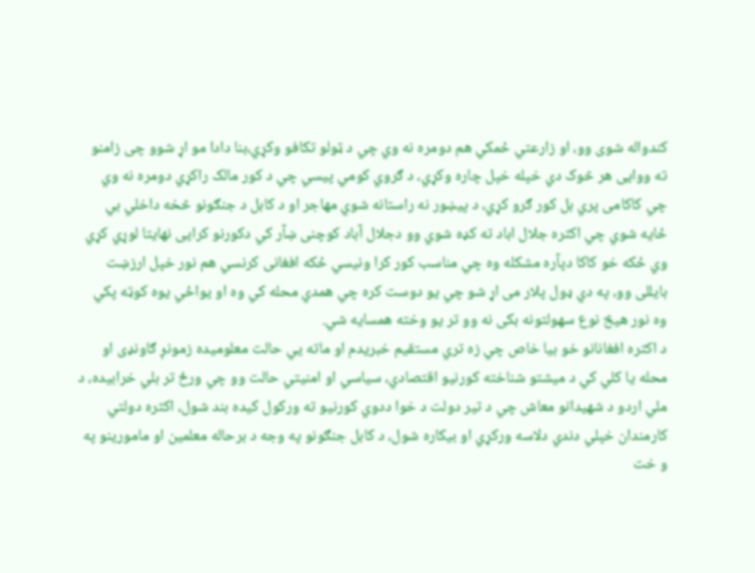کندواله شوی وو، او زارعتي ځمکي هم دومره نه وي چي د ټولو تکافو وکړي،بنا دادا مو اړ شوو چی زامنو ته ووايی هر څوک دي خپله خپل چاره وکړي، د ګروي کومي پیسي چي د کور مالک راکړي دومره نه وي چي کاکامی پري بل کور ګرو کړي، د پیښور نه راستانه شوي مهاجر او د کابل د جنګونو څخه داخلي بي ځایه شوي چي اکثره جلال اباد ته کډه شوي وو دجلال آباد کوچنی ښآر کي دکورنو کرايی نهایتا لوړي کړي وي ځکه خو کاکا دپآره مشکله وه چي مناسب کور کرا ونیسي ځکه افغانی کرنسي هم نور خپل ارزښت بایللی وو، په دي ډول پلار می اړ شو چي یو دوست کره چي همدي محله کي وه او یواځي یوه کوټه پکي وه نور هیڅ نوع سهولتونه بکی نه وو تر یو وخته همسایه شي.
د اکثره افغانانو خو بیا خاص چي زه تري مستقیم خبریدم او ماته يي حالت معلومیده زمونږ ګاونډی او محله یا کلي کي د میشتو شناخته کورنیو اقتصادي، سیاسي او امنیتي حالت وو چي ورځ تر بلي خرابیده، د ملي اردو د شهیدانو معاش چي د تیر دولت د خوا ددوي کورنیو ته ورکول کیده بند شول، اکثره دولتي کارمندان خپلي دندي دلاسه ورکړي او بیکاره شول، د کابل جنګونو په وجه د برحاله معلمین او مامورینو په و خت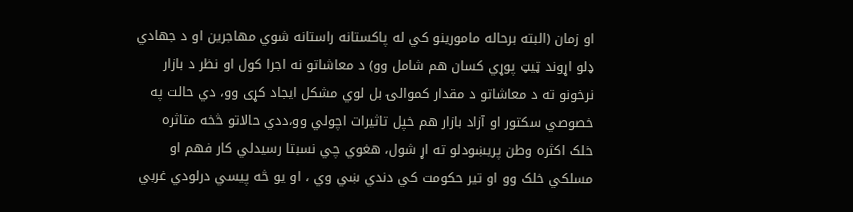او زمان (البته برحاله مامورینو کي له پاکستانه راستانه شوي مهاجرین او د جهادي ډلو اړوند ټیټ پوړي کسان هم شامل وو) د معاشاتو نه اجرا کول او نظر د بازار نرخونو ته د معاشاتو د مقدار کموالۍ بل لوي مشکل ایجاد کړی وو، دي حالت په خصوصي سکتور او آزاد بازار هم خپل تاثیرات اچولي وو،ددي حالاتو څخه متاثره خلک اکثره وطن پریښودلو ته اړ شول، هغوي چي نسبتا رسیدلي کار فهم او مسلکي خلک وو او تیر حکومت کي دندي ښي وي ، او یو څه پیسي درلودي غربي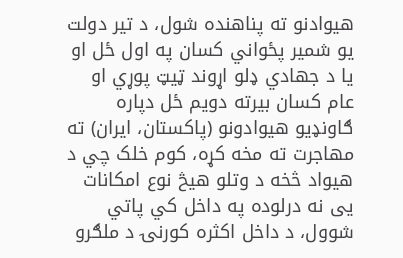هیوادنو ته پناهنده شول، د تیر دولت یو شمیر پځواني کسان په اول ځل او یا د جهادي ډلو اړوند ټیټ پوړي او عام کسان بیرته دویم ځل دپاره ګاونډیو هیوادونو (پاکستان، ایران) ته مهاجرت ته مخه کړه، کوم خلک چي د هیواد څخه د وتلو هیڅ نوع امکانات يی نه درلوده په داخل کي پاتي شوول، د داخل اکثره کورنۍ د ملګرو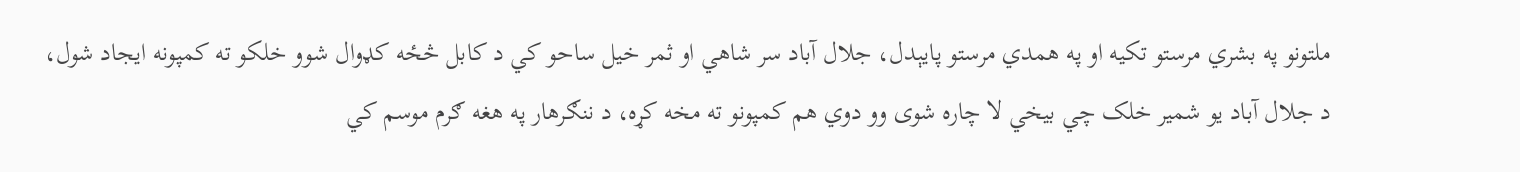ملتونو په بشري مرستو تکیه او په همدي مرستو پایېدل، جلال آباد سر شاهي او ثمر خیل ساحو کي د کابل څځه کډوال شوو خلکو ته کمپونه ایجاد شول، د جلال آباد یو شمیر خلک چي بیخي لا چاره شوی وو دوي هم کمپونو ته مخه کړه، د ننګرهار په هغه ګرم موسم کي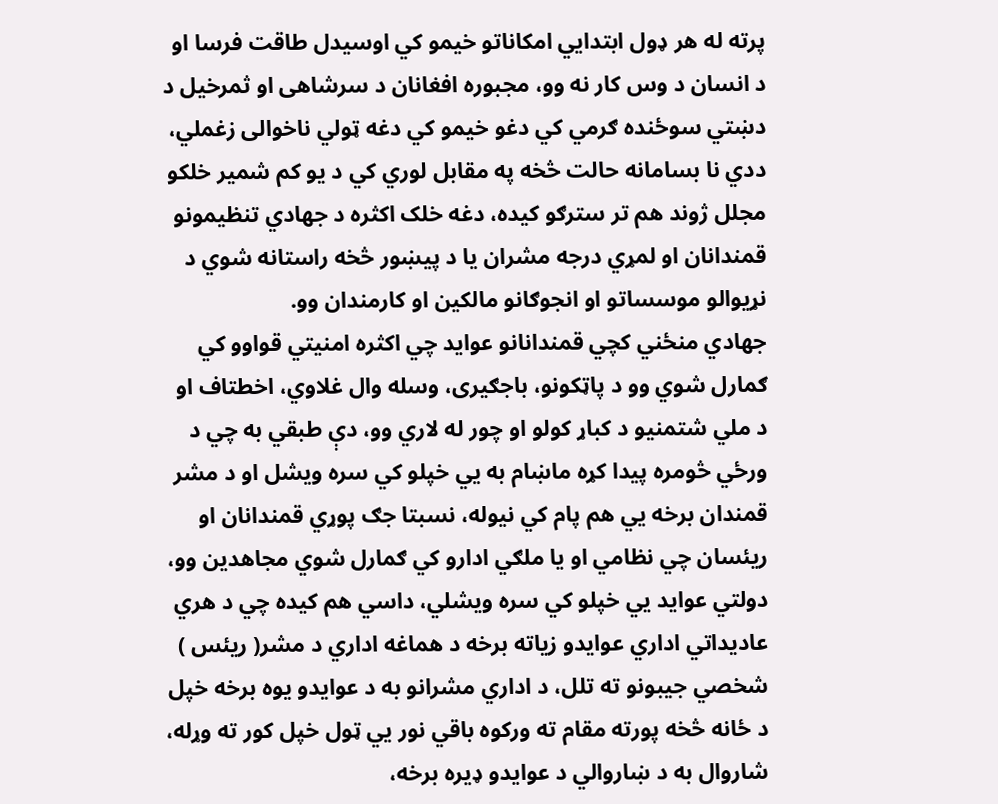پرته له هر ډول ابتدايي امکاناتو خیمو کي اوسیدل طاقت فرسا او د انسان د وس کار نه وو، مجبوره افغانان د سرشاهی او ثمرخیل د دښتي سوځنده ګرمي کي دغو خیمو کي دغه ټولي ناخوالی زغملي، ددي نا بسامانه حالت څخه په مقابل لوري کي د یو کم شمیر خلکو مجلل ژوند هم تر سترګو کیده، دغه خلک اکثره د جهادي تنظیمونو قمندانان او لمړي درجه مشران یا د پیښور څخه راستانه شوي د نړیوالو موسساتو او انجوګانو مالکین او کارمندان وو.
جهادي منځني کچي قمندانانو عواید چي اکثره امنیتي قواوو کي ګمارل شوي وو د پاټکونو، باجګیری، وسله وال غلاوي، اخطتاف او د ملي شتمنیو د کباړ کولو او چور له لاري وو، دې طبقي به چي د ورځي څومره پیدا کړه ماښام به يي خپلو کي سره ویشل او د مشر قمندان برخه يي هم پام کي نیوله، نسبتا جګ پوړي قمندانان او ریئسان چي نظامي او یا ملګي ادارو کي ګمارل شوي مجاهدین وو، دولتي عواید يي خپلو کي سره ویشلي، داسي هم کیده چي د هري عادیداتي اداري عوایدو زیاته برخه د هماغه اداري د مشر( ریئس ) شخصي جیبونو ته تلل، د اداري مشرانو به د عوایدو یوه برخه خپل د ځانه څخه پورته مقام ته ورکوه باقي نور يي ټول خپل کور ته وړله، شاروال به د ښاروالي د عوایدو ډیره برخه،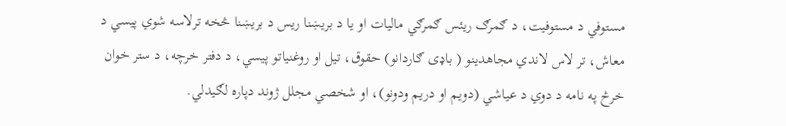مستوفي د مستوفیت، د ګمرګ ریئس ګمرګي مالیات او یا د بریښنا ریس د بریښنا څخه ترلاسه شوي پیسي د معاش، تر لاس لاندي مجاهدینو ( باډی ګاردانو) حقوق، تیل او روغنیاتو پیسي، د دفتر خرچه، د ستر خوان خرڅ په نامه د دوي د عیاشي (دویم او دریم ودونو)، او شخصي مجلل ژوند دپاره لګیدلي.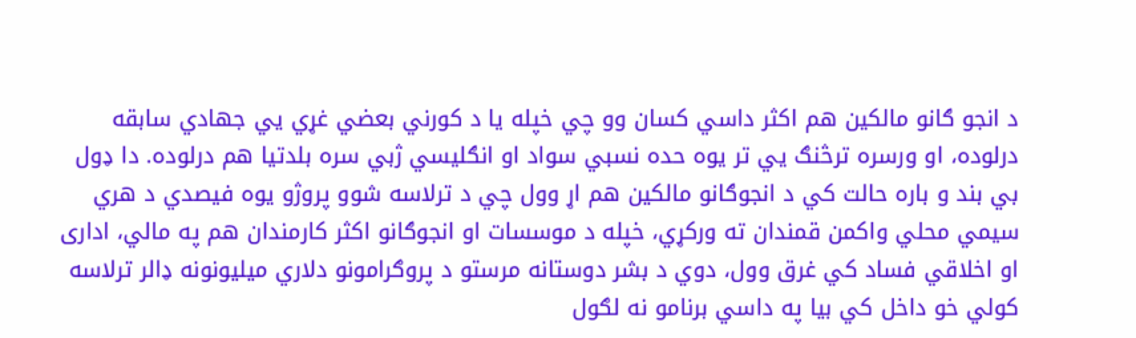د انجو ګانو مالکین هم اکثر داسي کسان وو چي خپله یا د کورني بعضي غړي يي جهادي سابقه درلوده، او ورسره ترڅنګ يي تر یوه حده نسبي سواد او انګلیسي ژبي سره بلدتیا هم درلوده. دا ډول بي بند و باره حالت کي د انجوګانو مالکین هم اړ وول چي د ترلاسه شوو پروژو یوه فیصدي د هري سیمي محلي واکمن قمندان ته ورکړي، خپله د موسسات او انجوګانو اکثر کارمندان هم په مالي، اداری او اخلاقي فساد کي غرق وول، دوي د بشر دوستانه مرستو د پروګرامونو دلاري میلیونونه ډالر ترلاسه کولي خو داخل کي بیا په داسي برنامو نه لګول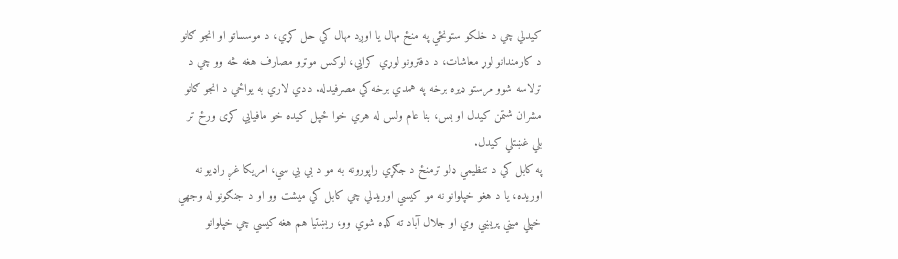کیدلي چي د خلکو ستونځي په منځ مهال یا اوږد مهال کي حل کړي، د موسساتو او انجو ګانو د کارمندانو لوړ معاشات، د دفترونو لوړي کرايي، لوکس موټرو مصارف هغه څه وو چي د ترلاسه شوو مرستو ډیره برخه په همدي برخه کي مصرفیدله. ددي لاري به یواځي د انجو ګانو مشران شتمن کیدل او بس، بنا عام ولس له هري خوا ځپل کیده خو مافیايي کړی ورځ تر بلي غښتلي کیدل.
په کابل کي د تنظیمي ډلو ترمنځ د جګړي راپورونه به مو د بي بي سي، امریکا غږ راډیو نه اوریده، یا د هغو خپلوانو نه مو کیسي اوریدلي چي کابل کي میشت وو او د جنګونو له وجهي خپلي میني پریښي وي او جلال آباد ته کډه شوي وو، ریښتیا هم هغه کیسي چي خپلوانو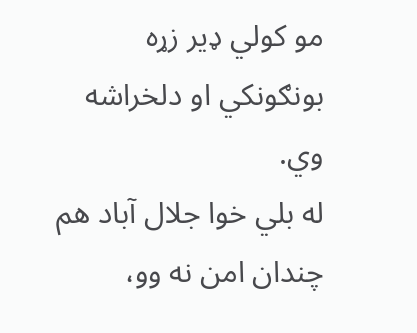مو کولي ډیر زړه بونګونکي او دلخراشه وي.
له بلي خوا جلال آباد هم چندان امن نه وو،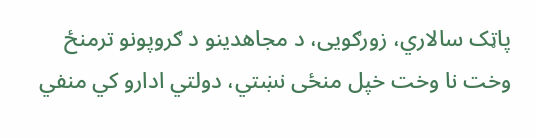پاټک سالاري، زورګويی، د مجاهدینو د ګروپونو ترمنځ وخت نا وخت خپل منځی نښتي، دولتي ادارو کي منفي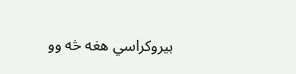بیروکراسي هغه څه وو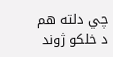چي دلته هم د خلکو ژوند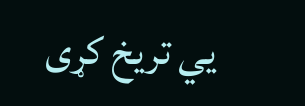يي تریخ کړی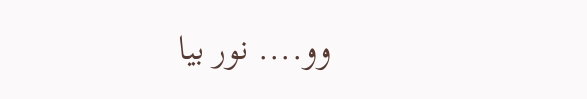وو.... نور بیا